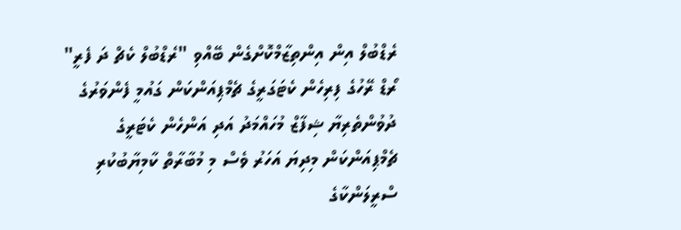ރެޑްބުލް އިން އިންތިޒާމްކޮށްގެން ބޭއްވި "ރެޑްބުލް ކެޗް ދަ ފެރީ" ރޯޑް ރޭހުގެ ފިރިހެން ކެޓަގަރީގެ ޗެމްޕިއަންކަން ގައުމީ ފެންވަރުގެ ދުވުންތެރިޔާ ޝިފާޒް މުހައްމަދު އަދި އަންހެން ކެޓަރީގެ ޗެމްޕިއަންކަން މިދިޔަ އަހަރު ވެސް މި މުބާރާތް ކާމިޔާބުކުރި ސްރީލަންކާގެ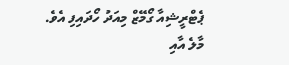ޕެޓްރީޝިއާ ގޯމޭޒް މިއަދު ހޯދައިފި އެވެ.
މާލެ އާއި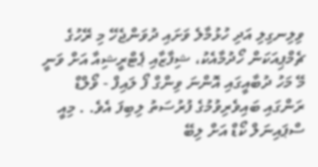ވިލިނގިލި އަދި ހުޅުމާލެ ވަށައި ދުވަންޖެހޭ މި ރޭހުގެ ޗެމްޕިއަކަން ހޯދުމާއެކު، ޝިފާޒާއި ޕެޓްރީޝިއާ އަށް ވަނީ މޭ މަހު ދުބާއީގައި އޮންނަ ވިންގް ފޯ ލައިފް - ވޯލްޑް ރަންގައި ބައިވެރިވުމުގެ ފުރުސަތު ލިބިފަ އެވެ. . މިއީ ސްޕައިނަލް ކޯޑް އަށް ލިބޭ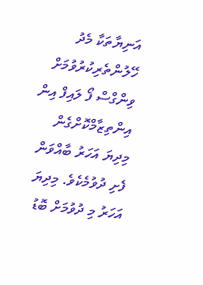އަނިޔާތަކާ މެދު ހޭލުންތެރިކުރުވުމަށް ވިންގްސް ފޯ ލައިފް އިން އިންތިޒާމްކޮށްގެން މިދިޔަ އަހަރު ބާއްވަން ފެށި ދުވުމެކެވެ. މިދިޔަ އަހަރު މި ދުވުމަށް ބޮޑު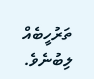ތަރުހީބެއް ލިބުނެވެ.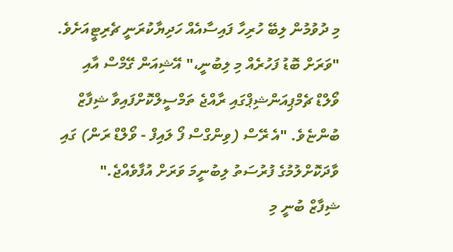މި ދުވުމުން ލިބޭ ހުރިހާ ފައިސާއެއް ހަދިޔާކުރަނީ ޗެރިޓީއަށެވެ.
"ވަރަށް ބޮޑު ފަހުރެއް މި ލިބުނީ،" އޭޝިއަން ގޭމްސް އާއި ވޯލްޑް ޗެމްޕިއަންޝިޕްގައި ރާއްޖެ ތަމްސީލްކޮށްފައިވާ ޝިފާޒް ބުންޏެވެ. "އެ ރޭސް (ވިންގްސް ފޯ ލައިފް - ވޯލްޑް ރަން) ގައި ވާދަކޮށްލުމުގެ ފުރުސަތު ލިބުނީމަ ވަރަށް އުފާވެއްޖެ."
ޝިފާޒް ބުނީ މި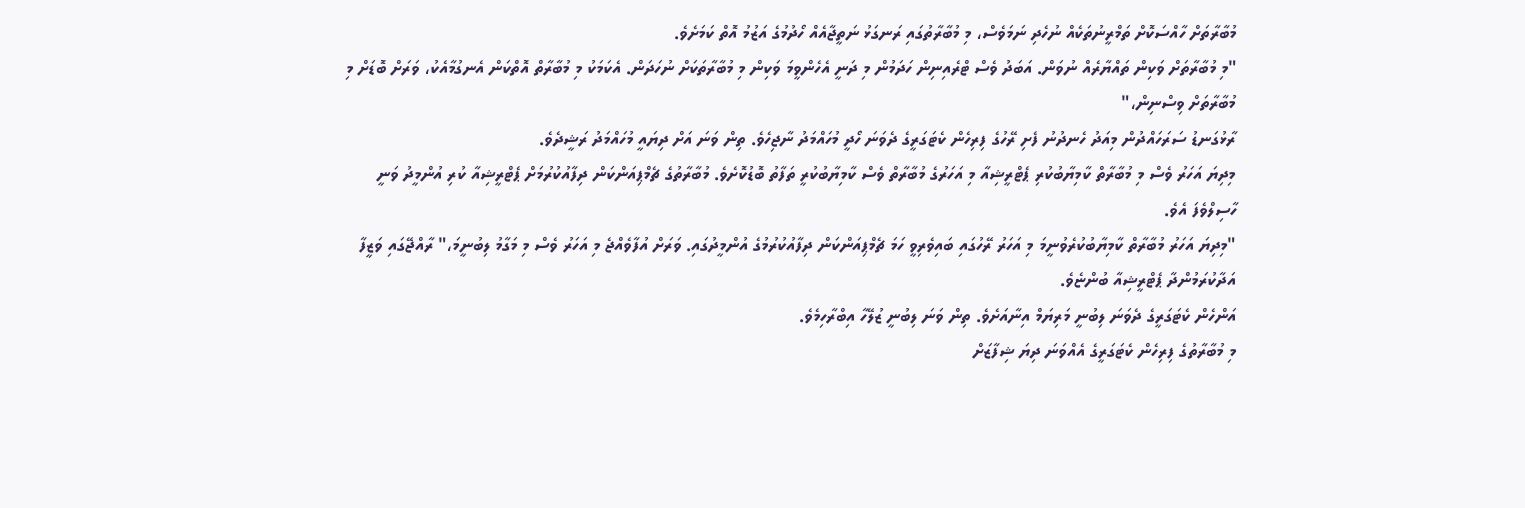މުބާރާތަށް ހާއްސަކޮށް ތަމްރީނުތަކެއް ނުހެދި ނަމަވެސް، މި މުބާރާތުގައި ރަނގަޅު ނަތީޖާއެއް ހޯދުމުގެ އަޒުމު އޮތް ކަމަށެވެ.
"މި މުބާރާތަށް ވަކިން ތައްޔާރެއް ނުވަން. އަބަދު ވެސް ޓްރެއިނިން ހަދަމުން މި ދަނީ އެހެންވީމަ ވަކިން މި މުބާރާތަކަށް ނުހަދަން. އެކަމަކު މި މުބާރާތް އޮތްކަން އެނގުމާއެކު، ވަރަށް ބޮޑަށް މި މުބާރާތަށް ވިސްނިން،"
ރާޅުގަނޑު ސަރަހައްދުން މިއަދު ހެނދުނު ފެށި ރޭހުގެ ފިރިހެން ކެޓަގަރީގެ ދެވަނަ ހޯދީ މުހައްމަދު ނާޖިހެވެ. ތިން ވަނަ އަށް ދިޔައީ މުހައްމަދު ރަޝީދެވެ.
މިދިޔަ އަހަރު ވެސް މި މުބާރާތް ކާމިޔާބުކުރި ޕެޓްރީޝިއާ މި އަހަރުގެ މުބާރާތް ވެސް ކާމިޔާބުކުރީ ތަފާތު ބޮޑުކޮށެވެ. މުބާރާތުގެ ޗެމްޕިއަންކަން ދިފާއުކުރުމަށް ޕެޓްރީޝިއާ ކުރި އުންމީދު ވަނީ ހާސިލްވެފަ އެވެ.
"މިދިޔަ އަހަރު މުބާރާތް ކާމިޔާބުކުރެވުނީމަ މި އަހަރު ރޭހުގައި ބައިވެރިވީ ހަމަ ޗެމްޕިއަންކަން ދިފާއުކުރުމުގެ އުންމީދުގައި. ވަރަށް އުފާވެއްޖެ މި އަހަރު ވެސް މި މަގާމު ލިބުނީމަ،" ރާއްޖޭގައި ވަޒީފާ އަދާކުރަމުންދާ ޕެޓްރީޝިއާ ބުންޏެވެ.
އަންހެން ކެޓަގަރީގެ ދެވަނަ ލިބުނީ މަރިޔަމް އިނާއަށެވެ. ތިން ވަނަ ލިބުނީ ޒުލޭހާ އިބްރާހިމެވެ.
މި މުބާރާތުގެ ފިރިހެން ކެޓަގަރީގެ އެއްވަނަ ދިޔަ ޝިފާޒަށް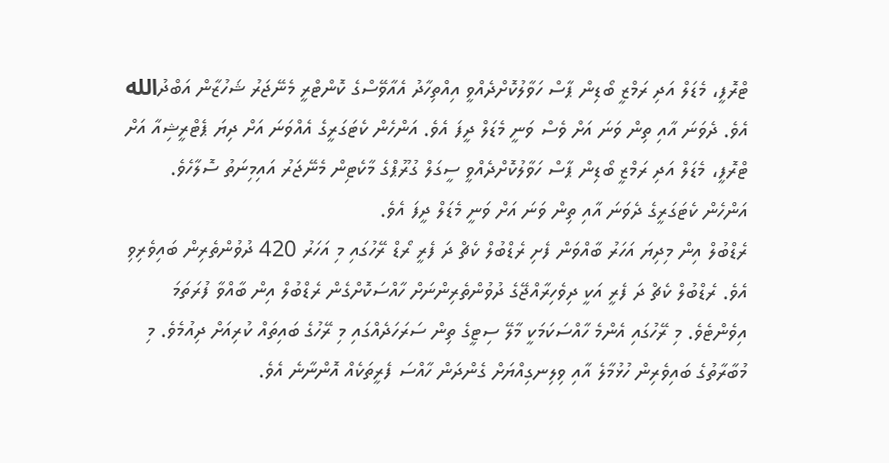ޓްރޮފީ، މެޑަލް އަދި ރަމްޒީ ބޯޑިން ޕާސް ހަވާލުކޮށްދެއްވީ އިއްތިހާދު އެއާވޭސްގެ ކޮންޓްރީ މެނޭޖަރު ޝަހުޒާން އަބްދުالله އެވެ. ދެވަނަ އާއި ތިން ވަނަ އަށް ވެސް ވަނީ މެޑަލް ދީފަ އެވެ. އަންހެން ކެޓަގަރީގެ އެއްވަނަ އަށް ދިޔަ ޕެޓްރީޝިއާ އަށް ޓްރޮފީ، މެޑަލް އަދި ރަމްޒީ ބޯޑިން ޕާސް ހަވާލުކޮށްދެއްވީ ސީގަލް ގުރޫޕްގެ މާކެޓިން މެނޭޖަރު އައިމިނަތު ސޮލާހެވެ. އަންހެން ކެޓަގަރީގެ ދެވަނަ އާއި ތިން ވަނަ އަށް ވަނީ މެޑަލް ދީފަ އެވެ.
ރެޑްބުލް އިން މިދިޔަ އަހަރު ބާއްވަން ފެށި ރެޑްބުލް ކެޗް ދަ ފެރީ ރޯޑް ރޭހުގައި މި އަހަރު 420 ދުވުންތެރިން ބައިވެރިވި އެވެ. ރެޑްބުލް ކެޗް ދަ ފެރީ އަކީ ދިވެހިރާއްޖޭގެ ދުވުންތެރިންނަށް ހާއްސަކޮށްގެން ރެޑްބުލް އިން ބާއްވާ ފުރަތަމަ އިވެންޓެވެ. މި ރޭހުގައި އެންމެ ހާއްސަކަމަކީ މާލޭ ސިޓީގެ ތިން ސަރަހަދެއްގައި މި ރޭހުގެ ބައިތައް ކުރިއަށް ދިއުމެވެ. މި މުބާރާތުގެ ބައިވެރިން ހުޅުމާލެ އާއި ވިލިނގިއްޔަށް ގެންދަން ހާއްސަ ފެރީތަކެއް އޮންނާނެ އެވެ.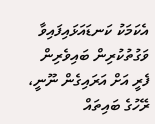އެކަމަކު ކަނޑައަޅައިފައިވާ ވަގުތުކުރިން ބައިވެރިން ފެރީ އަށް އަރައިގެން ނޫނީ، ރޭހުގެ ބައިތައް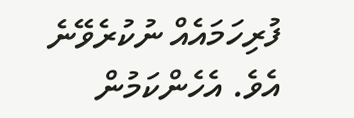ފުރިހަމައެއް ނުކުރެވޭނެ އެވެ. އެހެންކަމުން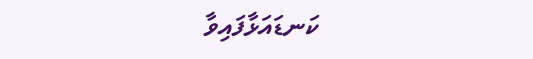ކަނޑައަޅާފައިވާ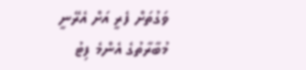ވަގުތަށް ފެރީ އަށް އެރޭނީ މުބާރާތުގެ އެންމެ ފިޓު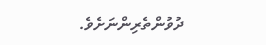ދުވުންތެރިންނަށެވެ.